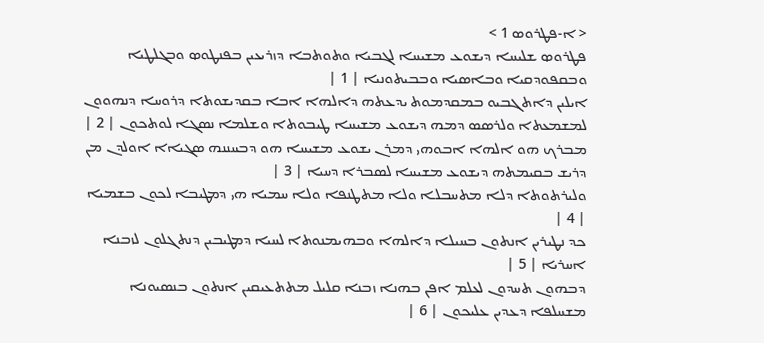< ܐ-ܦܛܪܘܣ 1 >
ܦܛܪܘܤ ܫܠܝܚܐ ܕܝܫܘܥ ܡܫܝܚܐ ܠܓܒܝܐ ܘܬܘܬܒܐ ܕܙܪܝܥܝܢ ܒܦܢܛܘܤ ܘܒܓܠܛܝܐ ܘܒܩܦܘܕܩܝܐ ܘܒܐܤܝܐ ܘܒܒܝܬܘܢܝܐ | 1 |
ܐܝܠܝܢ ܕܐܬܓܒܝܘ ܒܡܩܕܡܘܬ ܝܕܥܬܗ ܕܐܠܗܐ ܐܒܐ ܒܩܕܝܫܘܬܐ ܕܪܘܚܐ ܕܢܗܘܘܢ ܠܡܫܡܥܬܐ ܘܠܪܤܤ ܕܡܗ ܕܝܫܘܥ ܡܫܝܚܐ ܛܝܒܘܬܐ ܘܫܠܡܐ ܢܤܓܐ ܠܘܬܟܘܢ | 2 |
ܡܒܪܟ ܗܘ ܐܠܗܐ ܐܒܘܗܝ ܕܡܪܢ ܝܫܘܥ ܡܫܝܚܐ ܗܘ ܕܒܚܢܢܗ ܤܓܝܐܐ ܐܘܠܕܢ ܡܢ ܕܪܝܫ ܒܩܝܡܬܗ ܕܝܫܘܥ ܡܫܝܚܐ ܠܤܒܪܐ ܕܚܝܐ | 3 |
ܘܠܝܪܬܘܬܐ ܕܠܐ ܡܬܚܒܠܐ ܘܠܐ ܡܬܛܢܦܐ ܘܠܐ ܚܡܝܐ ܗܝ ܕܡܛܝܒܐ ܠܟܘܢ ܒܫܡܝܐ | 4 |
ܟܕ ܢܛܝܪܝܢ ܐܢܬܘܢ ܒܚܝܠܐ ܕܐܠܗܐ ܘܒܗܝܡܢܘܬܐ ܠܚܝܐ ܕܡܛܝܒܝܢ ܕܢܬܓܠܘܢ ܠܙܒܢܐ ܐܚܪܝܐ | 5 |
ܕܒܗܘܢ ܬܚܕܘܢ ܠܥܠܡ ܐܦܢ ܒܗܢܐ ܙܒܢܐ ܩܠܝܠ ܡܬܬܥܝܩܝܢ ܐܢܬܘܢ ܒܢܤܝܘܢܐ ܡܫܚܠܦܐ ܕܥܕܝܢ ܥܠܝܟܘܢ | 6 |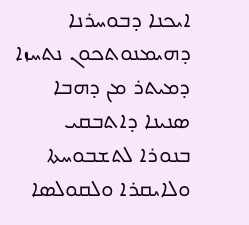ܐܝܟܢܐ ܕܒܘܚܪܢܐ ܕܗܝܡܢܘܬܟܘܢ ܢܬܚܙܐ ܕܡܝܬܪ ܡܢ ܕܗܒܐ ܤܢܝܢܐ ܕܐܬܒܩܝ ܒܢܘܪܐ ܠܬܫܒܘܚܬܐ ܘܠܐܝܩܪܐ ܘܠܩܘܠܤܐ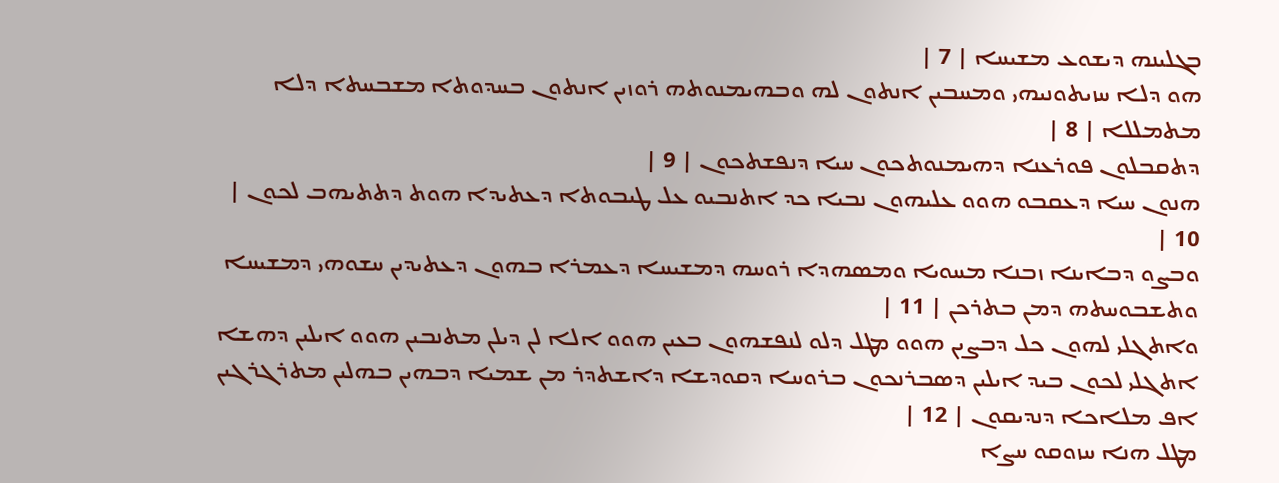ܒܓܠܝܢܗ ܕܝܫܘܥ ܡܫܝܚܐ | 7 |
ܗܘ ܕܠܐ ܚܙܝܬܘܢܝܗܝ ܘܡܚܒܝܢ ܐܢܬܘܢ ܠܗ ܘܒܗܝܡܢܘܬܗ ܪܘܙܝܢ ܐܢܬܘܢ ܒܚܕܘܬܐ ܡܫܒܚܬܐ ܕܠܐ ܡܬܡܠܠܐ | 8 |
ܕܬܩܒܠܘܢ ܦܘܪܥܢܐ ܕܗܝܡܢܘܬܟܘܢ ܚܝܐ ܕܢܦܫܬܟܘܢ | 9 |
ܗܢܘܢ ܚܝܐ ܕܥܩܒܘ ܗܘܘ ܥܠܝܗܘܢ ܢܒܝܐ ܟܕ ܐܬܢܒܝܘ ܥܠ ܛܝܒܘܬܐ ܕܥܬܝܕܐ ܗܘܬ ܕܬܬܝܗܒ ܠܟܘܢ | 10 |
ܘܒܨܘ ܕܒܐܝܢܐ ܙܒܢܐ ܡܚܘܝܐ ܘܡܤܗܕܐ ܪܘܚܗ ܕܡܫܝܚܐ ܕܥܡܪܐ ܒܗܘܢ ܕܥܬܝܕܝܢ ܚܫܘܗܝ ܕܡܫܝܚܐ ܘܬܫܒܘܚܬܗ ܕܡܢ ܒܬܪܟܢ | 11 |
ܘܐܬܓܠܝ ܠܗܘܢ ܟܠ ܕܒܨܝܢ ܗܘܘ ܡܛܠ ܕܠܘ ܠܢܦܫܗܘܢ ܒܥܝܢ ܗܘܘ ܐܠܐ ܠܢ ܕܝܠܢ ܡܬܢܒܝܢ ܗܘܘ ܐܝܠܝܢ ܕܗܫܐ ܐܬܓܠܝ ܠܟܘܢ ܒܝܕ ܐܝܠܝܢ ܕܤܒܪܢܟܘܢ ܒܪܘܚܐ ܕܩܘܕܫܐ ܕܐܫܬܕܪ ܡܢ ܫܡܝܐ ܕܒܗܝܢ ܒܗܠܝܢ ܡܬܪܓܪܓܝܢ ܐܦ ܡܠܐܟܐ ܕܢܕܝܩܘܢ | 12 |
ܡܛܠ ܗܢܐ ܚܙܘܩܘ ܚܨܐ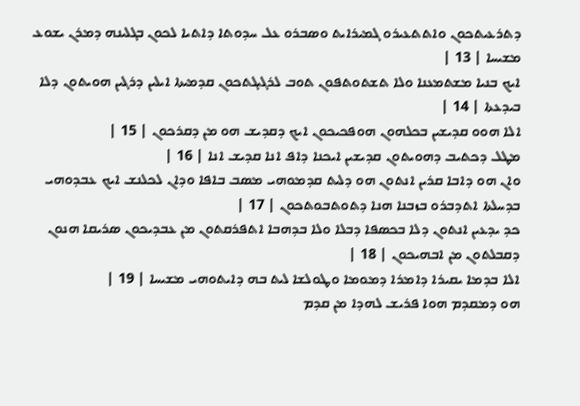ܕܬܪܥܝܬܟܘܢ ܘܐܬܬܥܝܪܘ ܓܡܝܪܐܝܬ ܘܤܒܪܘ ܥܠ ܚܕܘܬܐ ܕܐܬܝܐ ܠܟܘܢ ܒܓܠܝܢܗ ܕܡܪܢ ܝܫܘܥ ܡܫܝܚܐ | 13 |
ܐܝܟ ܒܢܝܐ ܡܫܬܡܥܢܐ ܘܠܐ ܬܫܬܘܬܦܘܢ ܬܘܒ ܠܪܓܝܓܬܟܘܢ ܩܕܡܝܬܐ ܐܝܠܝܢ ܕܪܓܝܢ ܗܘܝܬܘܢ ܕܠܐ ܒܝܕܥܬܐ | 14 |
ܐܠܐ ܗܘܘ ܩܕܝܫܝܢ ܒܟܠܗܘܢ ܗܘܦܟܝܟܘܢ ܐܝܟ ܕܩܕܝܫ ܗܘ ܡܢ ܕܩܪܟܘܢ | 15 |
ܡܛܠ ܕܟܬܝܒ ܕܗܘܝܬܘܢ ܩܕܝܫܝܢ ܐܝܟܢܐ ܕܐܦ ܐܢܐ ܩܕܝܫ ܐܢܐ | 16 |
ܘܐܢ ܗܘ ܕܐܒܐ ܩܪܝܢ ܐܢܬܘܢ ܗܘ ܕܠܝܬ ܩܕܡܘܗܝ ܡܤܒ ܒܐܦܐ ܘܕܐܢ ܠܟܠܢܫ ܐܝܟ ܥܒܕܘܗܝ ܒܕܚܠܬܐ ܐܬܕܒܪܘ ܒܙܒܢܐ ܗܢܐ ܕܬܘܬܒܘܬܟܘܢ | 17 |
ܟܕ ܝܕܥܝܢ ܐܢܬܘܢ ܕܠܐ ܒܟܤܦܐ ܕܒܠܐ ܘܠܐ ܒܕܗܒܐ ܐܬܦܪܩܬܘܢ ܡܢ ܥܒܕܝܟܘܢ ܤܪܝܩܐ ܗܢܘܢ ܕܩܒܠܬܘܢ ܡܢ ܐܒܗܝܟܘܢ | 18 |
ܐܠܐ ܒܕܡܐ ܝܩܝܪܐ ܕܐܡܪܐ ܕܡܘܡܐ ܘܛܘܠܫܐ ܠܝܬ ܒܗ ܕܐܝܬܘܗܝ ܡܫܝܚܐ | 19 |
ܗܘ ܕܡܩܕܡ ܗܘܐ ܦܪܝܫ ܠܗܕܐ ܡܢ ܩܕܡ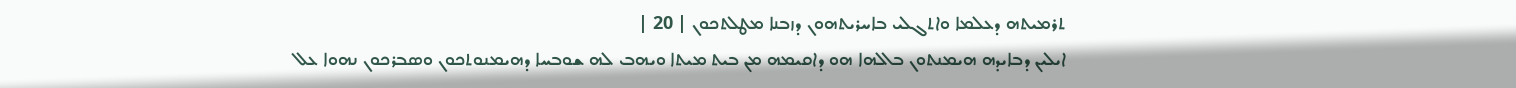ܬܪܡܝܬܗ ܕܥܠܡܐ ܘܐܬܓܠܝ ܒܐܚܪܝܬܗܘܢ ܕܙܒܢܐ ܡܛܠܬܟܘܢ | 20 |
ܐܝܠܝܢ ܕܒܐܝܕܗ ܗܝܡܢܬܘܢ ܒܐܠܗܐ ܗܘ ܕܐܩܝܡܗ ܡܢ ܒܝܬ ܡܝܬܐ ܘܝܗܒ ܠܗ ܫܘܒܚܐ ܕܗܝܡܢܘܬܟܘܢ ܘܤܒܪܟܘܢ ܢܗܘܐ ܥܠ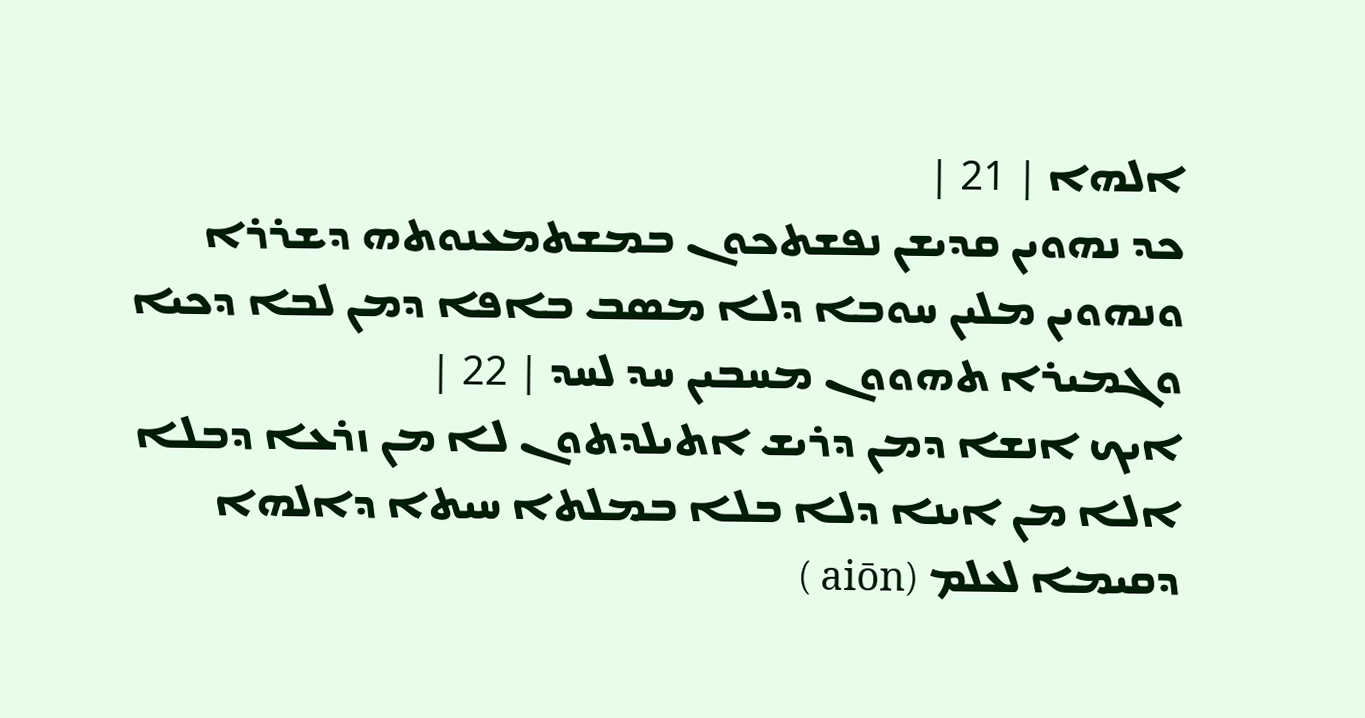ܐܠܗܐ | 21 |
ܟܕ ܢܗܘܝܢ ܩܕܝܫܢ ܢܦܫܬܟܘܢ ܒܡܫܬܡܥܢܘܬܗ ܕܫܪܪܐ ܘܢܗܘܝܢ ܡܠܝܢ ܚܘܒܐ ܕܠܐ ܡܤܒ ܒܐܦܐ ܕܡܢ ܠܒܐ ܕܟܝܐ ܘܓܡܝܪܐ ܬܗܘܘܢ ܡܚܒܝܢ ܚܕ ܠܚܕ | 22 |
ܐܝܟ ܐܢܫܐ ܕܡܢ ܕܪܝܫ ܐܬܝܠܕܬܘܢ ܠܐ ܡܢ ܙܪܥܐ ܕܒܠܐ ܐܠܐ ܡܢ ܐܝܢܐ ܕܠܐ ܒܠܐ ܒܡܠܬܐ ܚܝܬܐ ܕܐܠܗܐ ܕܩܝܡܐ ܠܥܠܡ (aiōn )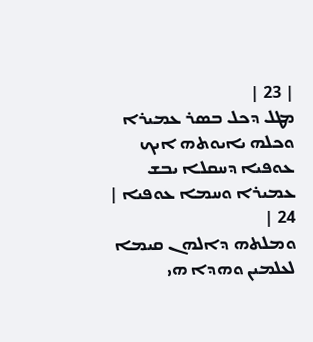| 23 |
ܡܛܠ ܕܟܠ ܒܤܪ ܥܡܝܪܐ ܘܟܠܗ ܝܐܝܘܬܗ ܐܝܟ ܥܘܦܝܐ ܕܚܩܠܐ ܝܒܫ ܥܡܝܪܐ ܘܚܡܐ ܥܘܦܝܐ | 24 |
ܘܡܠܬܗ ܕܐܠܗܢ ܩܝܡܐ ܠܥܠܡܝܢ ܘܗܕܐ ܗܝ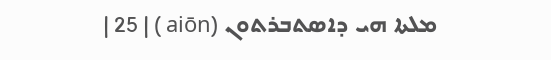ܡܠܬܐ ܗܝ ܕܐܤܬܒܪܬܘܢ (aiōn ) | 25 |